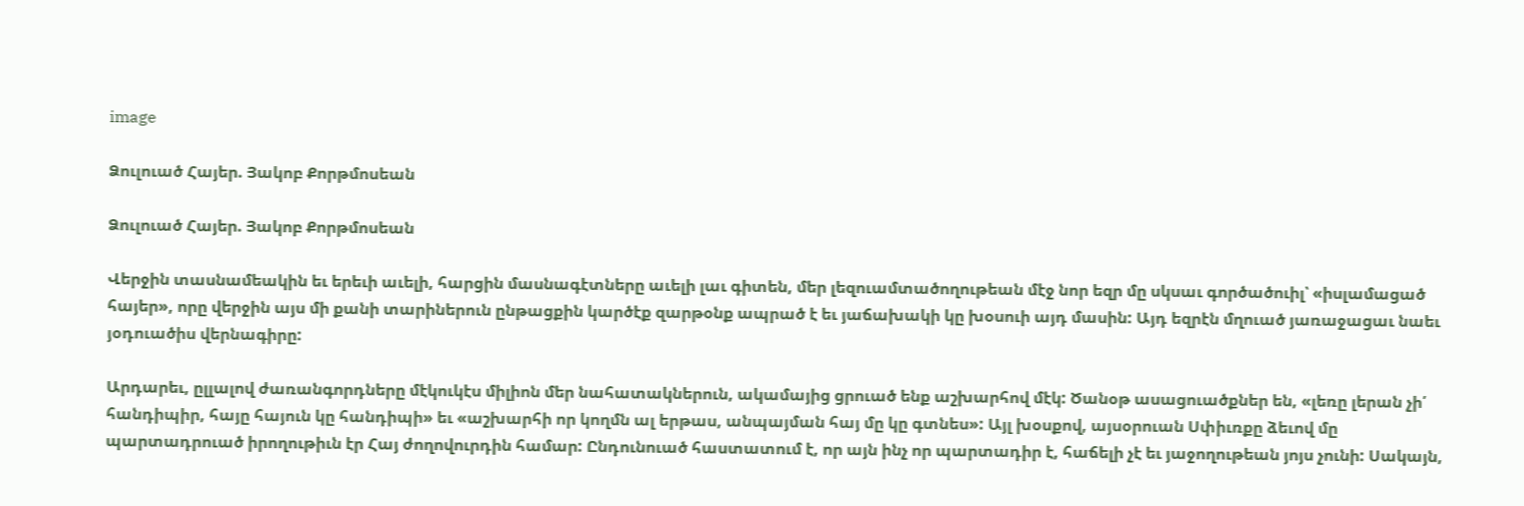image

Ձուլուած Հայեր. Յակոբ Քորթմոսեան

Ձուլուած Հայեր. Յակոբ Քորթմոսեան

Վերջին տասնամեակին եւ երեւի աւելի, հարցին մասնագէտները աւելի լաւ գիտեն, մեր լեզուամտածողութեան մէջ նոր եզր մը սկսաւ գործածուիլ՝ «իսլամացած հայեր», որը վերջին այս մի քանի տարիներուն ընթացքին կարծէք զարթօնք ապրած է եւ յաճախակի կը խօսուի այդ մասին: Այդ եզրէն մղուած յառաջացաւ նաեւ յօդուածիս վերնագիրը:

Արդարեւ, ըլլալով ժառանգորդները մէկուկէս միլիոն մեր նահատակներուն, ակամայից ցրուած ենք աշխարհով մէկ: Ծանօթ ասացուածքներ են, «լեռը լերան չի՛ հանդիպիր, հայը հայուն կը հանդիպի» եւ «աշխարհի որ կողմն ալ երթաս, անպայման հայ մը կը գտնես»: Այլ խօսքով, այսօրուան Սփիւռքը ձեւով մը պարտադրուած իրողութիւն էր Հայ ժողովուրդին համար: Ընդունուած հաստատում է, որ այն ինչ որ պարտադիր է, հաճելի չէ եւ յաջողութեան յոյս չունի: Սակայն,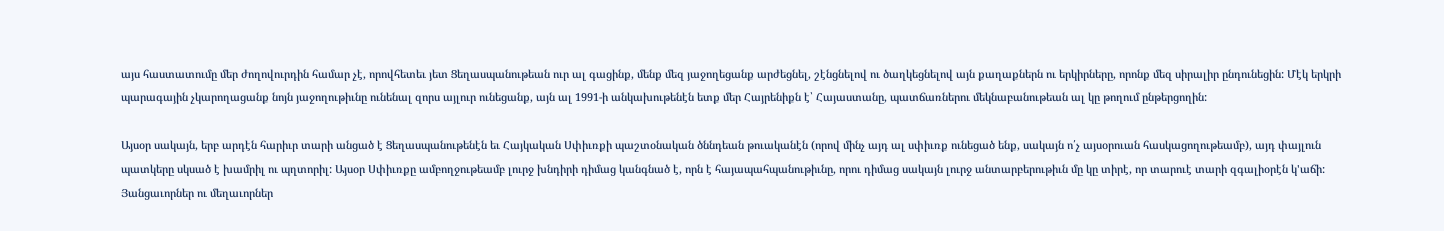այս հաստատումը մեր ժողովուրդին համար չէ, որովհետեւ յետ Ցեղասպանութեան ուր ալ գացինք, մենք մեզ յաջողեցանք արժեցնել, շէնցնելով ու ծաղկեցնելով այն քաղաքներն ու երկիրները, որոնք մեզ սիրալիր ընդունեցին: Մէկ երկրի պարագային չկարողացանք նոյն յաջողութիւնը ունենալ զորս այլուր ունեցանք, այն ալ 1991-ի անկախութենէն ետք մեր Հայրենիքն է՝ Հայաստանը, պատճառներու մեկնաբանութեան ալ կը թողում ընթերցողին:

Այսօր սակայն, երբ արդէն հարիւր տարի անցած է Ցեղասպանութենէն եւ Հայկական Սփիւռքի պաշտօնական ծննդեան թուականէն (որով մինչ այդ ալ սփիւռք ունեցած ենք, սակայն ո՛չ այսօրուան հասկացողութեամբ), այդ փայլուն պատկերը սկսած է խամրիլ ու պղտորիլ: Այսօր Սփիւռքը ամբողջութեամբ լուրջ խնդիրի դիմաց կանգնած է, որն է հայապահպանութիւնը, որու դիմաց սակայն լուրջ անտարբերութիւն մը կը տիրէ, որ տարուէ տարի զգալիօրէն կ'աճի: Յանցաւորներ ու մեղաւորներ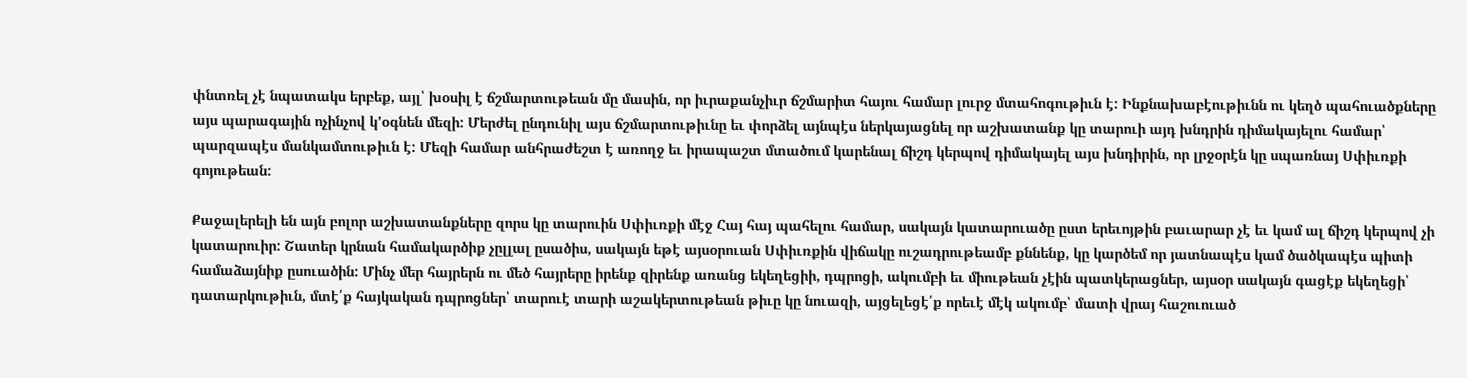փնտռել չէ նպատակս երբեք, այլ՝ խօսիլ է ճշմարտութեան մը մասին, որ իւրաքանչիւր ճշմարիտ հայու համար լուրջ մտահոգութիւն է: Ինքնախաբէութիւնն ու կեղծ պահուածքները այս պարագային ոչինչով կ'օգնեն մեզի: Մերժել ընդունիլ այս ճշմարտութիւնը եւ փորձել այնպէս ներկայացնել որ աշխատանք կը տարուի այդ խնդրին դիմակայելու համար՝ պարզապէս մանկամտութիւն է: Մեզի համար անհրաժեշտ է առողջ եւ իրապաշտ մտածում կարենալ ճիշդ կերպով դիմակայել այս խնդիրին, որ լրջօրէն կը սպառնայ Սփիւռքի գոյութեան:

Քաջալերելի են այն բոլոր աշխատանքները զորս կը տարուին Սփիւռքի մէջ Հայ հայ պահելու համար, սակայն կատարուածը ըստ երեւոյթին բաւարար չէ եւ կամ ալ ճիշդ կերպով չի կատարուիր: Շատեր կրնան համակարծիք չըլլալ ըսածիս, սակայն եթէ այսօրուան Սփիւռքին վիճակը ուշադրութեամբ քննենք, կը կարծեմ որ յատնապէս կամ ծածկապէս պիտի համաձայնիք ըսուածին: Մինչ մեր հայրերն ու մեծ հայրերը իրենք զիրենք առանց եկեղեցիի, դպրոցի, ակումբի եւ միութեան չէին պատկերացներ, այսօր սակայն գացէք եկեղեցի՝ դատարկութիւն, մտէ՛ք հայկական դպրոցներ՝ տարուէ տարի աշակերտութեան թիւը կը նուազի, այցելեցէ՛ք որեւէ մէկ ակումբ՝ մատի վրայ հաշուուած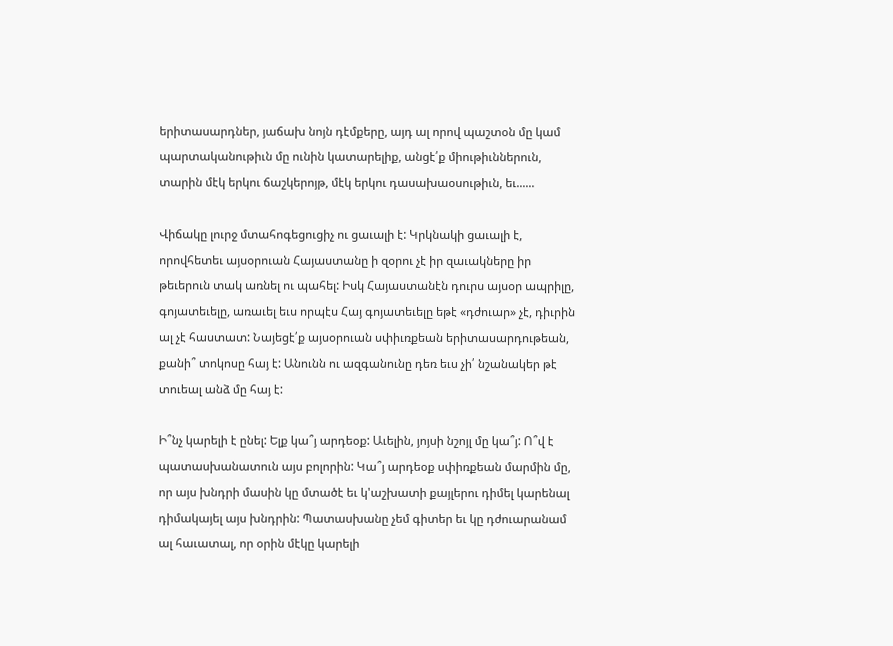երիտասարդներ, յաճախ նոյն դէմքերը, այդ ալ որով պաշտօն մը կամ պարտականութիւն մը ունին կատարելիք, անցէ՛ք միութիւններուն, տարին մէկ երկու ճաշկերոյթ, մէկ երկու դասախաօսութիւն, եւ......

Վիճակը լուրջ մտահոգեցուցիչ ու ցաւալի է: Կրկնակի ցաւալի է, որովհետեւ այսօրուան Հայաստանը ի զօրու չէ իր զաւակները իր թեւերուն տակ առնել ու պահել: Իսկ Հայաստանէն դուրս այսօր ապրիլը, գոյատեւելը, առաւել եւս որպէս Հայ գոյատեւելը եթէ «դժուար» չէ, դիւրին ալ չէ հաստատ: Նայեցէ՛ք այսօրուան սփիւռքեան երիտասարդութեան, քանի՞ տոկոսը հայ է: Անունն ու ազգանունը դեռ եւս չի՛ նշանակեր թէ տուեալ անձ մը հայ է:

Ի՞նչ կարելի է ընել: Ելք կա՞յ արդեօք: Աւելին, յոյսի նշոյլ մը կա՞յ: Ո՞վ է պատասխանատուն այս բոլորին: Կա՞յ արդեօք սփիռքեան մարմին մը, որ այս խնդրի մասին կը մտածէ եւ կ'աշխատի քայլերու դիմել կարենալ դիմակայել այս խնդրին: Պատասխանը չեմ գիտեր եւ կը դժուարանամ ալ հաւատալ, որ օրին մէկը կարելի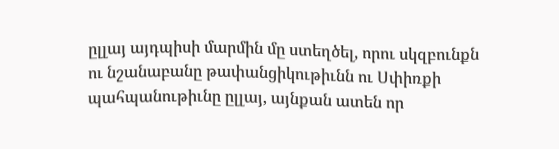ըլլայ այդպիսի մարմին մը ստեղծել, որու սկզբունքն ու նշանաբանը թափանցիկութիւնն ու Սփիռքի պահպանութիւնը ըլլայ, այնքան ատեն որ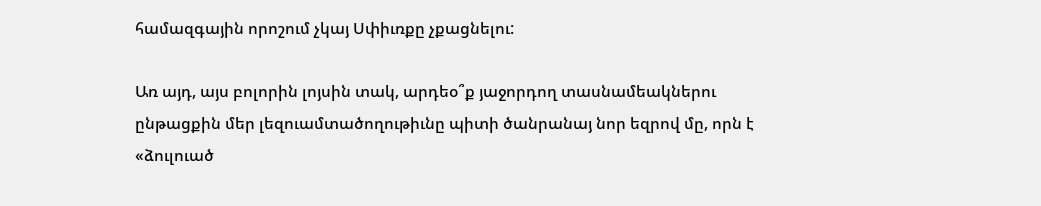համազգային որոշում չկայ Սփիւռքը չքացնելու:

Առ այդ, այս բոլորին լոյսին տակ, արդեօ՞ք յաջորդող տասնամեակներու ընթացքին մեր լեզուամտածողութիւնը պիտի ծանրանայ նոր եզրով մը, որն է «ձուլուած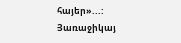հայեր»...: Յառաջիկայ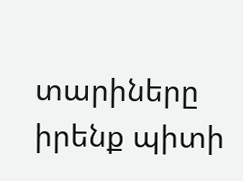տարիները իրենք պիտի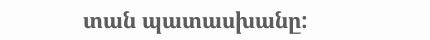տան պատասխանը: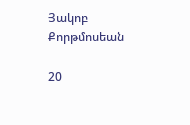Յակոբ Քորթմոսեան

20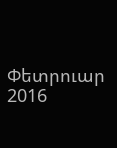Փետրուար 2016